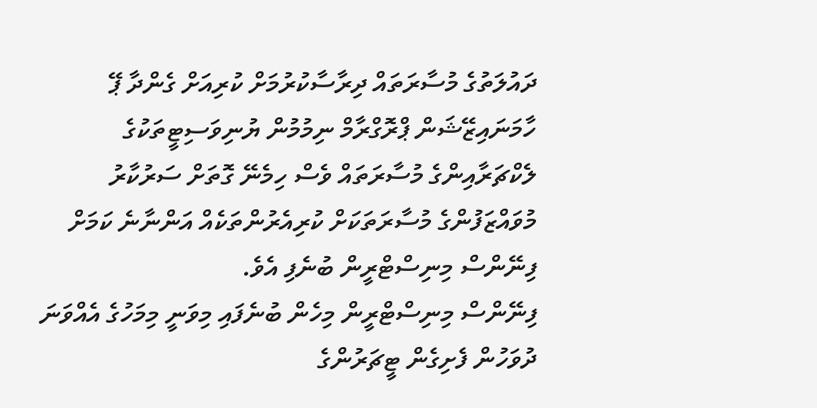ދައުލަތުގެ މުސާރަތައް ދިރާސާކުރުމަށް ކުރިއަށް ގެންދާ ޕޭ ހާމަނައިޒޭޝަން ޕްރޮގްރާމް ނިމުމުން ޔުނިވަސިޓީތަކުގެ ލެކްޗަރާއިންގެ މުސާރަތައް ވެސް ހިމެނޭ ގޮތަށް ސަރުކާރު މުވައްޒަފުންގެ މުސާރަތަކަށް ކުރިއެރުންތަކެއް އަންނާނެ ކަމަށް ފިނޭންސް މިނިސްޓްރީން ބުނެފި އެވެ.
ފިނޭންސް މިނިސްޓްރީން މިހެން ބުނެފައި މިވަނީ މިމަހުގެ އެއްވަނަ ދުވަހުން ފެށިގެން ޓީޗަރުންގެ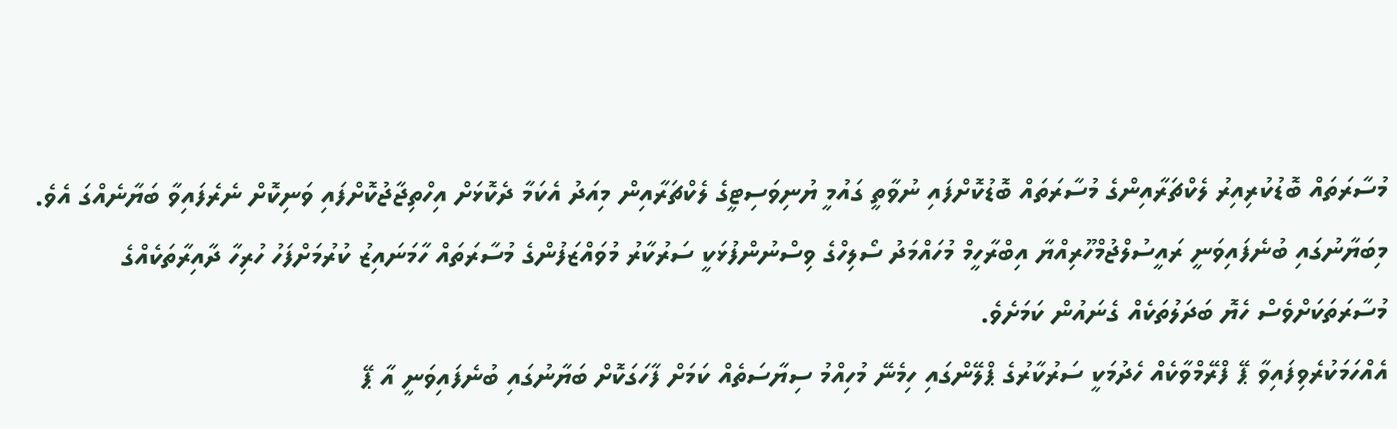މުސާރަތައް ބޮޑުކުރިއިރު ލެކްޗަރާއިންގެ މުސާރަތައް ބޮޑުކޮށްފައި ނުވާތީ ގައުމީ ޔުނިވަސިޓީގެ ލެކްޗަރާއިން މިއަދު އެކަމާ ދެކޮޅަށް އިހްތިޖާޖުކޮށްފައި ވަނިކޮށް ނެރެފައިވާ ބަޔާނެއްގަ އެވެ.
މިބަޔާނުގައި ބުނެފައިވަނީ ރައީސުލްޖުމްހޫރިއްޔާ އިބްރާހީމް މުހައްމަދު ސޯލިހްގެ ވިސްނުންފުޅަކީ ސަރުކާރު މުވައްޒަފުންގެ މުސާރަތައް ހާމަނައިޒު ކުރުމަށްފަހު ހުރިހާ ދާއިރާތަކެއްގެ މުސާރަތަކަށްވެސް ހެޔޮ ބަދަލުތަކެއް ގެނައުން ކަމަށެވެ.
އެއްހަމަކުރެވިފައިވާ ޕޭ ފްރޭމްވާކެއް ހެދުމަކީ ސަރުކާރުގެ ޕްލޭންގައި ހިމެނޭ މުހިއްމު ސިޔާސަތެއް ކަމަށް ފާހަގަކޮށް ބަޔާނުގައި ބުނެފައިވަނީ އާ ޕޭ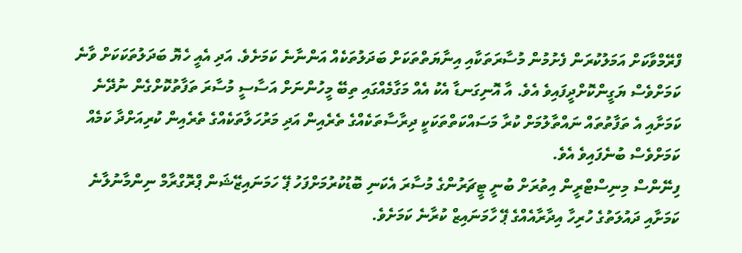ފްރޭމްވާކަށް އަމަލުކުރަން ފެށުމުން މުސާރަތަކާއި އިނާޔަތްތަކަށް ބަދަލުތަކެއް އަންނާނެ ކަމަށެވެ. އަދި އެއީ ހެޔޮ ބަދަލުތަކަކަށް ވާނެ ކަމަށްވެސް ޔަގީންކޮށްދީފައިވެ އެވެ. އާ އޮނިގަނޑާ އެކު އެއް މަގާމެއްގައި ތިބޭ މީހުންނަށް އަސާސީ މުސާރަ ތަފާތުކޮށްގެން ނުދޭނެ ކަމަށާއި އެ ތަފާތުތައް ނައްތާލުމަށް ކުރާ މަސައްކަތްތަކަކީ ދިރާސާތަކެއްގެ ތެރެއިން އަދި މަރުހަލާތަކެއްގެ ތެރެއިން ކުރިއަށްދާ ކަމެއް ކަމަށްވެސް ބުނެފައިވެ އެވެ.
ފިނޭންސް މިނިސްޓްރީން އިތުރަށް ބުނީ ޓީޗަރުންގެ މުސާރަ އެކަނި ބޮޑުކުރުމަށްފަހު ޕޭ ހަމަނައިޒޭޝަން ޕްރޮގްރާމް ނިންމާނުލާނެ ކަމަށާއި ދައުލަތުގެ ހުރިހާ އިދާރާއެއްގެ ޕޭ ހާމަނައިޒް ކުރާނެ ކަމަށެވެ.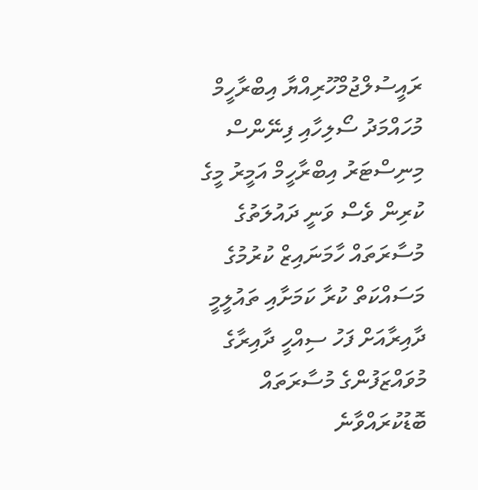ރައީސުލްޖުމްހޫރިއްޔާ އިބްރާހީމް މުހައްމަދު ސޯލިހާއި ފިނޭންސް މިނިސްޓަރު އިބްރާހީމް އަމީރު މީގެ ކުރިން ވެސް ވަނީ ދައުލަތުގެ މުސާރަތައް ހާމަނައިޒް ކުރުމުގެ މަސައްކަތް ކުރާ ކަމަށާއި ތައުލީމީ ދާއިރާއަށް ފަހު ސިއްހީ ދާއިރާގެ މުވައްޒަފުންގެ މުސާރަތައް ބޮޑުކުރައްވާނެ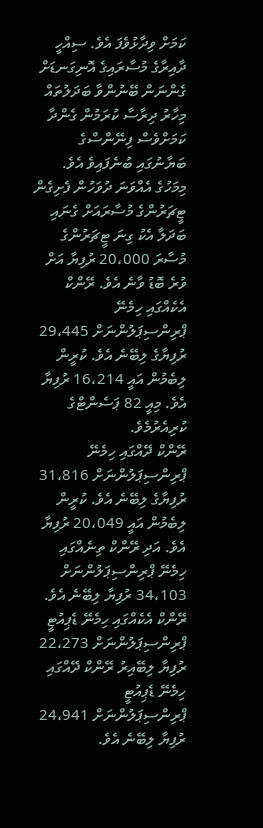ކަމަށް ވިދާޅުވެފަ އެވެ. ސިއްހީ ދާއިރާގެ މުސާރައިގެ އޮނިގަނޑަށް ގެންނަން ބޭނުންވާ ބަދަލުތައް މިހާރު ދިރާސާ ކުރަމުން ގެންދާ ކަމަށްވެސް ފިނޭންސްގެ ބަޔާނުގައި ބުނެފައިވެ އެވެ.
މިމަހުގެ އެއްވަނަ ދުވަހުން ފެށިގެން ޓީޗަރުންގެ މުސާރައަށް ގެނައި ބަދަލާ އެކު ގިނަ ޓީޗަރުންގެ މުސާރަ 20،000 ރުފިޔާ އަށް ވުރެ ބޮޑު ވާނެ އެވެ. ރޭންކް އެކެއްގައި ހިމެނޭ ޕްރިންސިޕަލުންނަށް 29،445 ރުފިޔާގެ ލިބޭނެ އެވެ. ކުރީން ލިބެމުން އައީ 16،214 ރުފިޔާ އެވެ. މިއީ 82 ޕަސެންޓްގެ ކުރިއެރުމެވެ.
ރޭންކް ދޭއްގައި ހިމެނޭ ޕްރިންސިޕަލުންނަށް 31،816 ރުފިޔާގެ ލިބޭނެ އެވެ. ކުރީން ލިބެމުން އައީ 20،049 ރުފިޔާ އެވެ. އަދި ރޭންކް ތިނެއްގައި ހިމެނޭ ޕްރިންސިޕަލުންނަށް 34،103 ރުފިޔާ ލިބޭނެ އެވެ.
ރޭންކް އެކެއްގައި ހިމެނޭ ޑެޕިއުޓީ ޕްރިންސިޕަލުންނަށް 22،273 ރުފިޔާ ލިބޭއިރު ރޭންކް ދޭއްގައި ހިމެނޭ ޑެޕިއުޓީ ޕްރިންސިޕަލުންނަށް 24،941 ރުފިޔާ ލިބޭނެ އެވެ.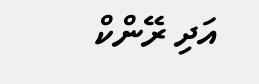އަދި ރޭންކް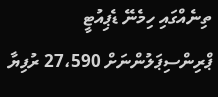ތިނެއްގައި ހިމެނޭ ޑެޕިއުޓީ ޕްރިންސިޕަލުންނަށް 27،590 ރުފިޔާ